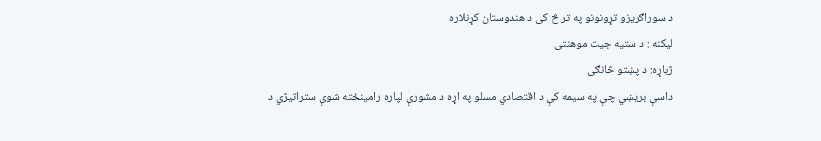د سوراګریزو تړونونو په تر څ کی د هندوستان کړنلاره
لیکنه : د ستیه جیت موهنتی
ژباړه: د پښتو څانګی
داسې بریښي چې په سیمه کې د اقتصادي مسلو په اړه د مشورې لپاره رامینځته شوې ستراتیژي د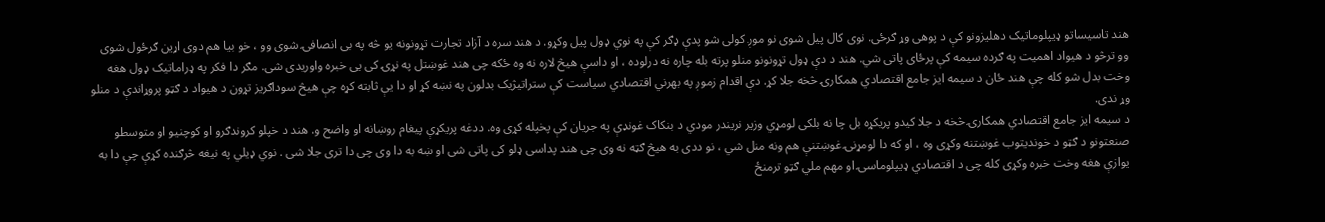هند تاسیساتو ډیپلوماتیک دهلیزونو کې د پوهی وړ ګرځی. نوی کال پیل شوی نو موږ کولی شو پدې ډګر کې په نوي ډول پیل وکړو. د هند سره د آزاد تجارت تړونونه یو څه په بی انصافۍ شوی وو ، خو بیا هم دوی اړین ګرځول شوی وو ترڅو د هیواد اهمیت په ګرده سیمه کې پرځای پاتی شي. هند د دې ډول تړونونو منلو پرته بله چاره نه درلوده ، او داسې هیڅ لاره نه وه ځکه چی هند غوښتل په نړۍ کی یی خبره واوریدی شی. مګر دا فکر په ډراماتیک ډول هغه وخت بدل شو کله چې هند ځان د سیمه ایز جامع اقتصادي همکارۍ څخه جلا کړ. دې اقدام زموږ په بهرني اقتصادي سیاست کې ستراتیژیک بدلون په نښه کړ او دا یې ثابته کړه چې هیڅ سوداګریز تړون د هیواد د ګټو پروړاندې د منلو وړ ندی.
د سیمه ایز جامع اقتصادي همکارۍ څخه د جلا کیدو پریکړه بل چا نه بلکی لومړي وزیر نریندر مودي د بنکاک غونډې په جریان کې پخپله کړی وه. ددغه پریکړې پیغام روښانه او واضح و. هند د خپلو کروندګرو او کوچنیو او متوسطو صنعتونو د ګټو د خوندیتوب غوښتنه وکړی وه ، او که دا لومړنۍ غوښتنې هم ونه منل شي ، نو ددی به هیڅ ګټه نه وی چی هند پداسی ډلو کی پاتی شی او ښه به دا وی چی دا تری جلا شی . نوي ډیلي په نیغه څرګنده کړې چې دا به یوازې هغه وخت خبره وکړی کله چی د اقتصادي ډیپلوماسۍ او مهم ملي ګټو ترمنځ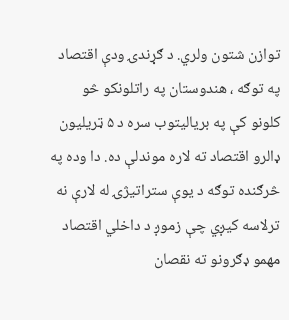توازن شتون ولري. د ګړندۍ ودې اقتصاد په توګه ، هندوستان په راتلونکو څو کلونو کې په بریالیتوب سره د ۵ ټریلیون ډالرو اقتصاد ته لاره موندلې ده. دا وده په څرګنده توګه د یوې ستراتیژۍ له لارې نه ترلاسه کیږي چې زموږ د داخلي اقتصاد مهمو ډګرونو ته نقصان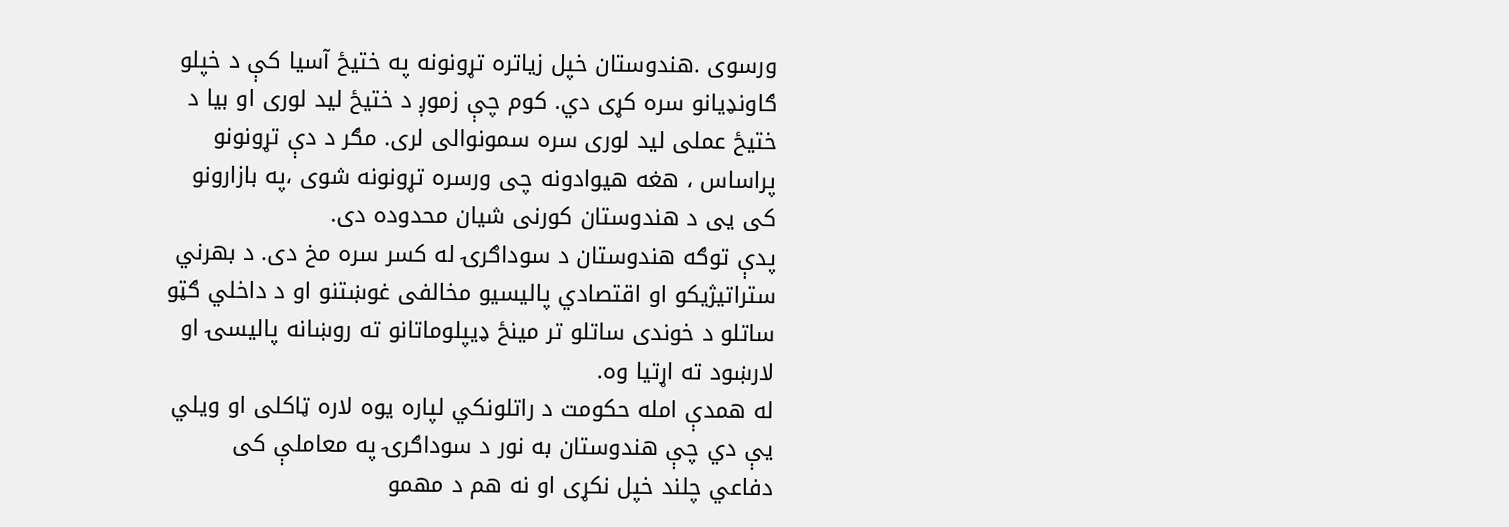ورسوی .هندوستان خپل زیاتره تړونونه په ختیځ آسیا کې د خپلو ګاونډیانو سره کړی دي. کوم چې زموږ د ختیځ لید لوری او بیا د ختیځ عملی لید لوری سره سمونوالی لری. مګر د دې تړونونو پراساس ، هغه هیوادونه چی ورسره تړونونه شوی ،په بازارونو کی یی د هندوستان کورنی شیان محدوده دی.
پدې توګه هندوستان د سوداګرۍ له کسر سره مخ دی. د بهرني ستراتیژیکو او اقتصادي پالیسیو مخالفی غوښتنو او د داخلي ګټو ساتلو د خوندی ساتلو تر مینځ ډیپلوماتانو ته روښانه پالیسۍ او لارښود ته اړتیا وه.
له همدې امله حکومت د راتلونکي لپاره یوه لاره ټاکلی او ویلي یې دي چې هندوستان به نور د سوداګرۍ په معاملې کی دفاعي چلند خپل نکړی او نه هم د مهمو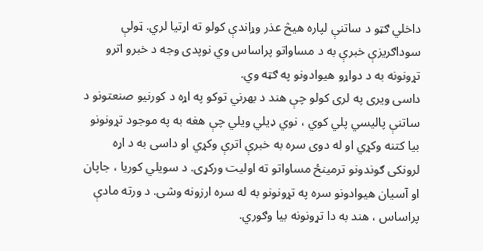داخلي ګټو د ساتنې لپاره هیڅ عذر وړاندې کولو ته اړتیا لري. ټولې سوداګریزې خبرې به د مساواتو پراساس وي نوپدی وجه د خبرو اترو تړونونه به د دواړو هیوادونو په ګټه وي.
داسی ویری په لری کولو چې هند د بهرني توکو په اړه د کورنیو صنعتونو د ساتنې پالیسي پلي کوي ، نوي ډیلي ویلي چې هغه به په موجود تړونونو بیا کتنه وکړي او له دوی سره به خبرې اترې وکړي او داسی به د اړه لرونکی ګوندونو ترمینځ مساواتو ته اولیت ورکړی. د سویلي کوریا ، جاپان او آسیان هیوادونو سره په تړونونو به له سره ارزونه وشی. د ورته مادې پراساس ، هند به دا تړونونه بیا وګوري.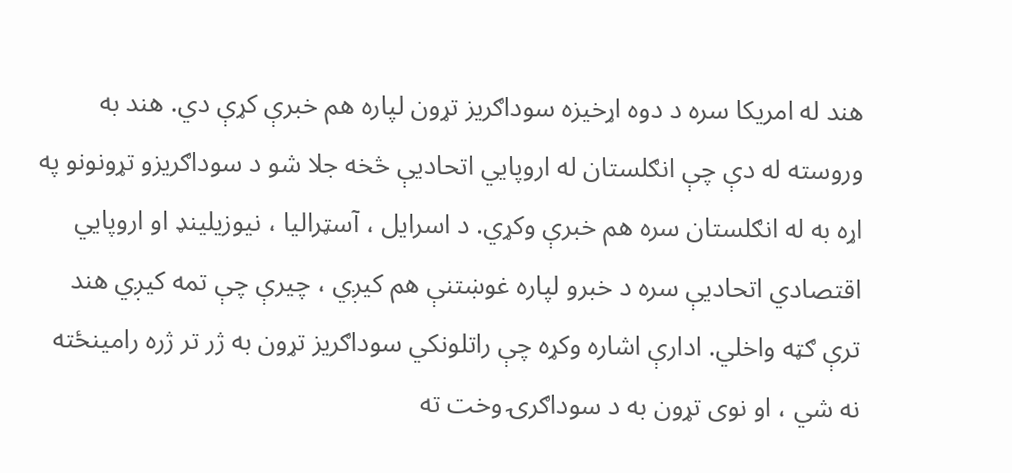هند له امریکا سره د دوه اړخیزه سوداګریز تړون لپاره هم خبرې کړې دي. هند به وروسته له دې چې انګلستان له اروپايي اتحاديې څخه جلا شو د سوداګریزو تړونونو په اړه به له انګلستان سره هم خبرې وکړي. د اسرایل ، آسټرالیا ، نیوزیلینډ او اروپايي اقتصادي اتحادیې سره د خبرو لپاره غوښتنې هم کیږي ، چیرې چې تمه کیږي هند ترې ګټه واخلي. ادارې اشاره وکړه چې راتلونکي سوداګریز تړون به ژر تر ژره رامینځته نه شي ، او نوی تړون به د سوداګرۍ وخت ته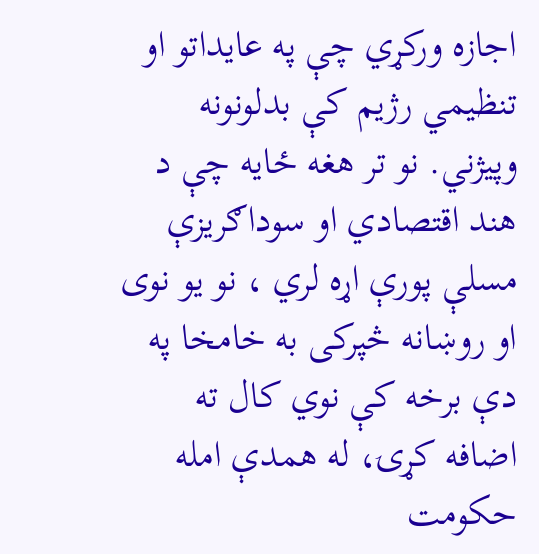اجازه ورکړي چې په عایداتو او تنظیمي رژیم کې بدلونونه وپیژني. نو تر هغه ځایه چې د هند اقتصادي او سوداګریزې مسلې پورې اړه لري ، نو یو نوی او روښانه څپرکی به خامخا په دې برخه کې نوي کال ته اضافه کړۍ، له همدې امله حکومت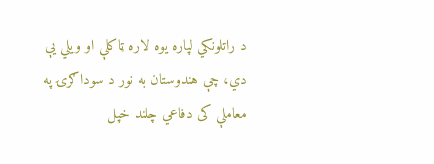د راتلونکي لپاره یوه لاره ټاکلې او ویلي یې دي، چې هندوستان به نور د سوداګرۍ په معاملې کی دفاعي چلند خپل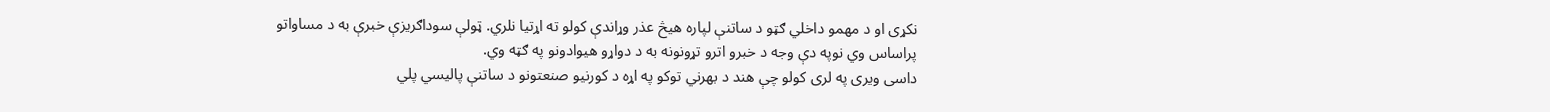نکړی او د مهمو داخلي ګټو د ساتنې لپاره هیڅ عذر وړاندې کولو ته اړتیا نلري. ټولې سوداګریزې خبرې به د مساواتو پراساس وي نوپه دې وجه د خبرو اترو تړونونه به د دواړو هیوادونو په ګټه وي.
داسی ویری په لری کولو چې هند د بهرني توکو په اړه د کورنیو صنعتونو د ساتنې پالیسي پلي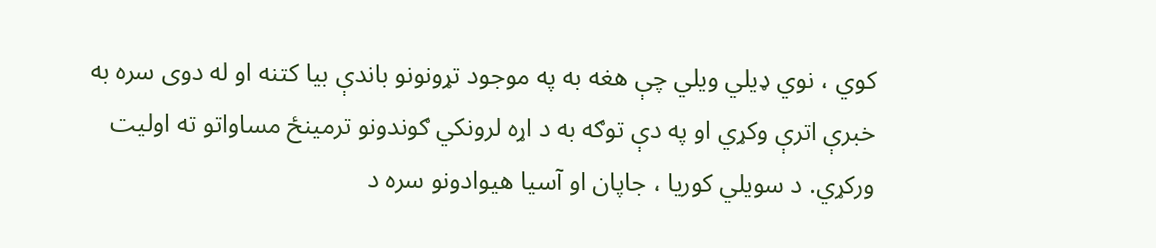کوي ، نوي ډیلي ویلي چې هغه به په موجود تړونونو باندې بیا کتنه او له دوی سره به خبرې اترې وکړي او په دې توګه به د اړه لرونکي ګوندونو ترمینځ مساواتو ته اولیت ورکړي. د سویلي کوریا ، جاپان او آسیا هیوادونو سره د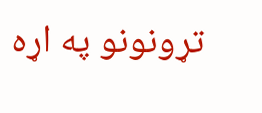تړونونو په اړه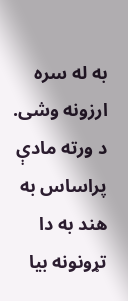به له سره ارزونه وشی. د ورته مادې پراساس به هند به دا تړونونه بیا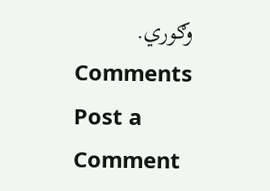وګوري.
Comments
Post a Comment